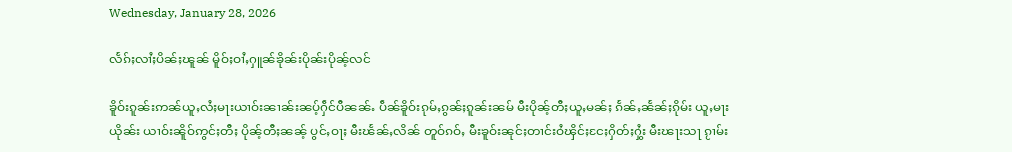Wednesday, January 28, 2026

လႅၵ်ႈလၢႆႈပိၼ်ႈၽူၼ် မိူဝ်ႈဝၢႆႇႁူၼ်ၶိုၼ်းပိုၼ်းပိုၼ့်လင်

ၶိူဝ်းၵူၼ်းဢၼ်ယူႇလႆႈမႃးယၢဝ်းၼၢၼ်းၼပ့်ႁဵင်ပီၼၼ်ႉ ပဵၼ်ၶိူဝ်းၵုမ်ႇၵွၼ်ႈၵူၼ်းၼမ် မီးပိုၼ့်တီႈယူႇမၼ်ႈ ၵႅၼ်ႇၼႅၼ်ႈၵိုမ်း ယူႇမႃးယိုၼ်း ယၢဝ်းၼိူဝ်ဢွင်ႈတီႈ ပိုၼ့်တီႈၼၼ့် ပွင်ႇဝႃႈ မီးၽႅၼ်ႇလိၼ် တူဝ်ၵဝ်ႇ မီးၶူဝ်းၼုင်ႈတၢင်းဝႆၾိင်ႈငႄႈႁိတ်ႈႁွႆး မီးၽႃးသႃ ၵႂၢမ်း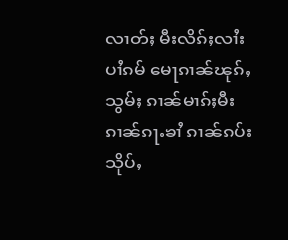လၢတ်ႈ မီးလိၵ်ႈလၢႆးပၢႆၵမ် မေႃၵၢၼ်ၽုၵ်ႇသွမ်ႈ ၵၢၼ်မၢၵ်ႈမီး ၵၢၼ်ၵႃႉၶၢႆ ၵၢၼ်ၵပ်းသိုပ်ႇ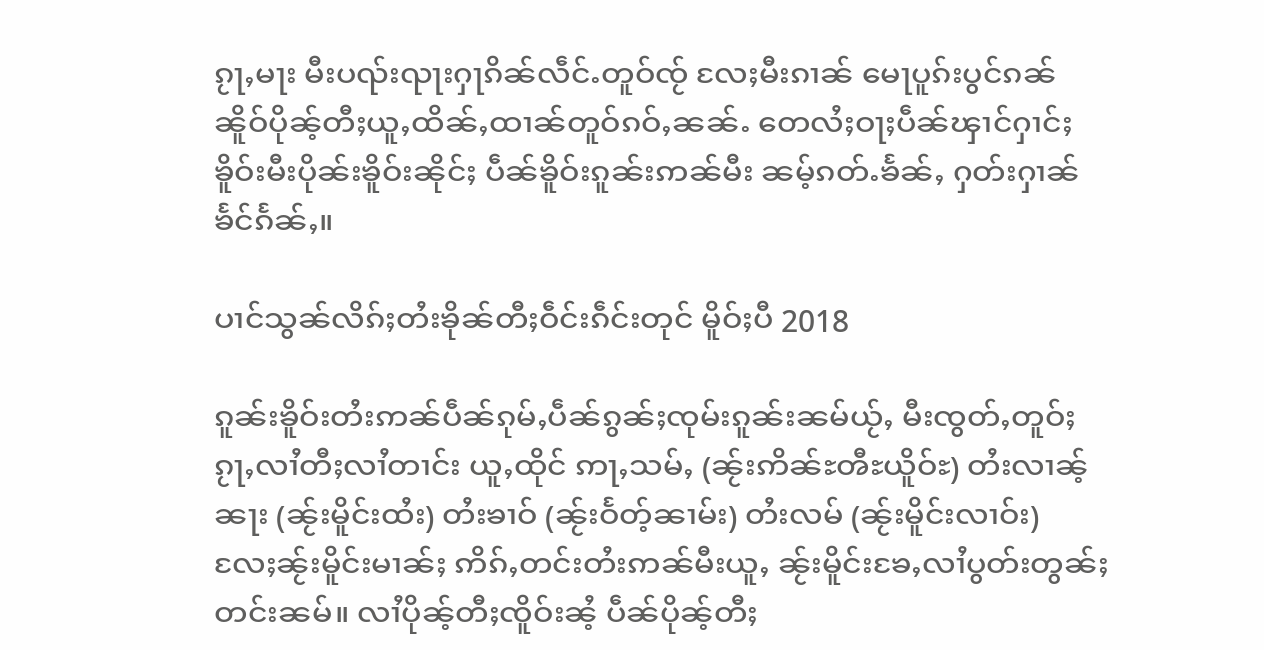ၵႂႃႇမႃး မီးပၺ်းၺႃးႁႃၵိၼ်လဵင်ႉတူဝ်ၸႂ် လႄႈမီးၵၢၼ် မေႃပူၵ်းပွင်ၵၼ် ၼိူဝ်ပိုၼ့်တီႈယူႇထိၼ်ႇထၢၼ်တူဝ်ၵဝ်ႇၼၼ်ႉ တေလႆႈဝႃႈပဵၼ်ၾၢင်ႁၢင်ႈ ၶိူဝ်းမီးပိုၼ်းၶိူဝ်းၼိုင်ႈ ပဵၼ်ၶိူဝ်းၵူၼ်းဢၼ်မီး ၼမ့်ၵတ်ႉၶႅၼ်ႇ ႁတ်းႁၢၼ် ၶႅင်ၵႅၼ်ႇ။

ပၢင်သွၼ်လိၵ်ႈတႆးၶိုၼ်တီႈဝဵင်းၵဵင်းတုင် မိူဝ်ႈပီ 2018

ၵူၼ်းၶိူဝ်းတႆးဢၼ်ပဵၼ်ၵုမ်ႇပဵၼ်ၵွၼ်ႈၸုမ်းၵူၼ်းၼမ်ယႂ်ႇ မီးၸွတ်ႇတူဝ်ႈၵႂႃႇလၢႆတီႈလၢႆတၢင်း ယူႇထိုင် ဢႃႇသမ်ႇ (ၼႂ်းဢိၼ်ႊၻီႊယိူဝ်ႊ) တႆးလၢၼ့်ၼႃး (ၼႂ်းမိူင်းထႆး) တႆးၶၢဝ် (ၼႂ်းဝႅတ့်ၼၢမ်း) တႆးလမ် (ၼႂ်းမိူင်းလၢဝ်း) လႄႈၼႂ်းမိူင်းမၢၼ်ႈ ဢိၵ်ႇတင်းတႆးဢၼ်မီးယူႇ ၼႂ်းမိူင်းၶႄႇလၢႆပွတ်းတွၼ်ႈ တင်းၼမ်။ လၢႆပိုၼ့်တီႈၸိူဝ်းၼႆ့ ပဵၼ်ပိုၼ့်တီႈ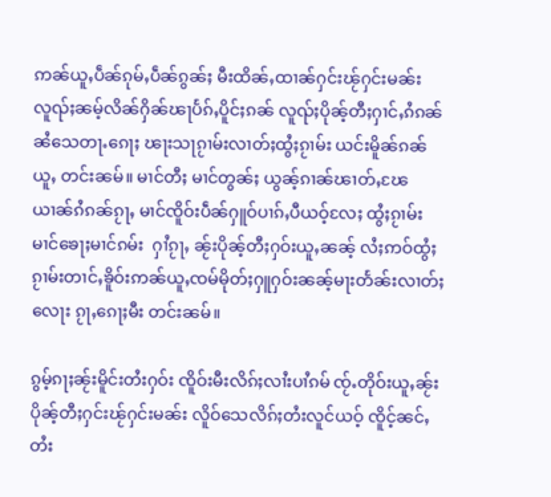ဢၼ်ယူႇပဵၼ်ၵုမ်ႇပဵၼ်ၵွၼ်ႈ မီးထိၼ်ႇထၢၼ်ႁင်းၽႂ်ႁင်းမၼ်း လူၺ်ႈၼမ့်လိၼ်ႁိၼ်ၽႃပႅၵ်ႇပိူင်ႈၵၼ် လူၺ်ႈပိုၼ့်တီႈႁၢင်ႇၵႆၵၼ်ၼႆသေတႃႉၵေႃႈ ၽႃးသႃၵႂၢမ်းလၢတ်ႈထွႆႈၵႂၢမ်း ယင်းမိူၼ်ၵၼ်ယူႇ တင်းၼမ်။ မၢင်တီႈ မၢင်တွၼ်ႈ ယွၼ့်ၵၢၼ်ၽၢတ်ႇၽႄယၢၼ်ၵႆၵၼ်ၵႂႃႇ မၢင်ၸိူဝ်းပဵၼ်ႁူဝ်ပၢၵ်ႇပီယဝ့်လႄႈ ထွႆႈၵႂၢမ်းမၢင်ၶေႃႈမၢင်ၵမ်း  ႁၢႆၵႂႃႇ ၼႂ်းပိုၼ့်တီႈႁဝ်းယူႇၼၼ့် လႆႈဢဝ်ထွႆႈၵႂၢမ်းတၢင်ႇၶိူဝ်းဢၼ်ယူႇၸမ်မိုတ်ႈႁူႁဝ်းၼၼ့်မႃးတႅၼ်းလၢတ်ႈလေႃး ၵႂႃႇၵေႃႈမီး တင်းၼမ်။

ၵွမ့်ၵႃႈၼႂ်းမိူင်းတႆးႁဝ်း ၸိူဝ်းမီးလိၵ်ႈလၢႆးပၢႆၵမ် ၸႂ်ႉတိုဝ်းယူႇၼႂ်းပိုၼ့်တီႈႁင်းၽႂ်ႁင်းမၼ်း လိူဝ်သေလိၵ်ႈတႆးလူင်ယဝ့် ၸိူင့်ၼင်ႇ တႆး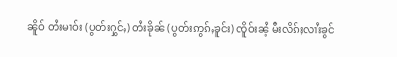ၼိူဝ် တႆးမၢဝ်း (ပွတ်းႁွင်ႇ) တႆးၶိုၼ် (ပွတ်းဢွၵ်ႇၶူင်း) ၸိူဝ်းၼႆ့ မီးလိၵ်ႈလၢႆးၶွင်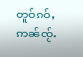တူဝ်ၵဝ်ႇ ဢၼ်ၸႂ်ႉ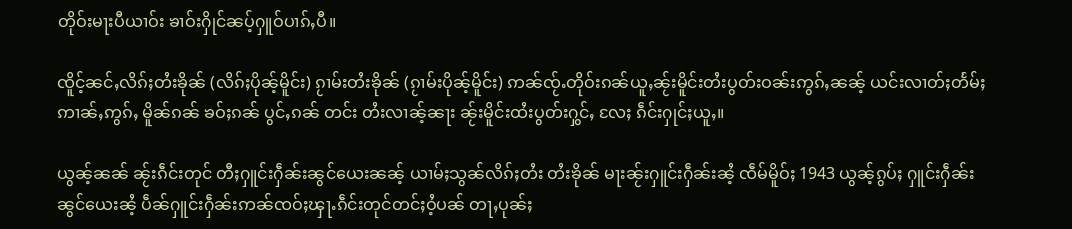တိုဝ်းမႃးပီယၢဝ်း ၶၢဝ်းႁိုင်ၼပ့်ႁူဝ်ပၢၵ်ႇပီ။

ၸိူင့်ၼင်ႇလိၵ်ႈတႆးၶိုၼ် (လိၵ်ႈပိုၼ့်မိူင်း) ၵႂၢမ်းတႆးၶိုၼ် (ၵႂၢမ်းပိုၼ့်မိူင်း) ဢၼ်ၸႂ်ႉတိုဝ်းၵၼ်ယူႇၼႂ်းမိူင်းတႆးပွတ်းဝၼ်းဢွၵ်ႇၼၼ့် ယင်းလၢတ်ႈတႅမ်ႈဢၢၼ်ႇဢွၵ်ႇ မိူၼ်ၵၼ် ၶဝ်ႈၵၼ် ပွင်ႇၵၼ် တင်း တႆးလၢၼ့်ၼႃး ၼႂ်းမိူင်းထႆးပွတ်းႁွင်ႇ လႄႈ ၵဵင်းႁုင်ႈယူႇ။

ယွၼ့်ၼၼ် ၼႂ်းၵဵင်းတုင် တီႈႁူင်းႁဵၼ်းၼွင်ယေးၼၼ့် ယၢမ်ႈသွၼ်လိၵ်ႈတႆး တႆးၶိုၼ် မႃးၼႂ်းႁူင်းႁဵၼ်းၼႆ့ ၸဵမ်မိူဝ်ႈ 1943 ယွၼ့်ၵွပ်ႈ ႁူင်းႁဵၼ်းၼွင်ယေးၼႆ့ ပဵၼ်ႁူင်းႁဵၼ်းဢၼ်ၸဝ်ႈၾႃႉၵဵင်းတုင်တင်ႈဝႆ့ပၼ် တႃႇပုၼ်ႈ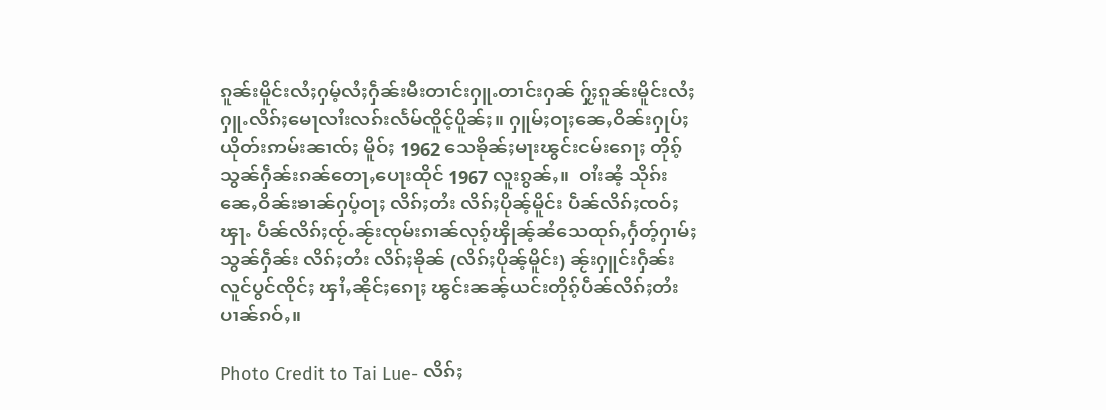ၵူၼ်းမိူင်းလႆႈႁမ့်လႆႈႁဵၼ်းမီးတၢင်းႁူႉတၢင်းႁၼ် ႁႂ်ႈၵူၼ်းမိူင်းလႆႈႁူႉလိၵ်ႈမေႃလၢႆးလၵ်းလႅမ်ၸိူင့်ပိူၼ်ႈ။ ႁူမ်ႈဝႃႈၼေႇဝိၼ်းႁုပ်ႈယိုတ်းဢမ်းၼၢၸ်ႈ မိူဝ်ႈ 1962 သေၶိုၼ်ႈမႃးၽွင်းငမ်းၵေႃႈ တိုၵ့်သွၼ်ႁဵၼ်းၵၼ်တေႃႇပေႃးထိုင် 1967 လူးၵွၼ်ႇ။  ဝၢႆးၼႆ့ သိုၵ်းၼေႇဝိၼ်းၶၢၼ်ႁပ့်ဝႃႈ လိၵ်ႈတႆး လိၵ်ႈပိုၼ့်မိူင်း ပဵၼ်လိၵ်ႈၸဝ်ႈၾႃႉ ပဵၼ်လိၵ်ႈၸႂ်ႉၼႂ်းၸုမ်းၵၢၼ်လုၵ့်ၾိုၼ့်ၼႆသေထုၵ်ႇႁႅတ့်ႁၢမ်ႈသွၼ်ႁဵၼ်း လိၵ်ႈတႆး လိၵ်ႈၶိုၼ် (လိၵ်ႈပိုၼ့်မိူင်း) ၼႂ်းႁူင်းႁဵၼ်းလူင်ပွင်ၸိုင်ႈ ၾၢႆႇၼိုင်ႈၵေႃႈ ၽွင်းၼၼ့်ယင်းတိုၵ့်ပဵၼ်လိၵ်ႈတႆးပၢၼ်ၵဝ်ႇ။

Photo Credit to Tai Lue- လိၵ်ႈ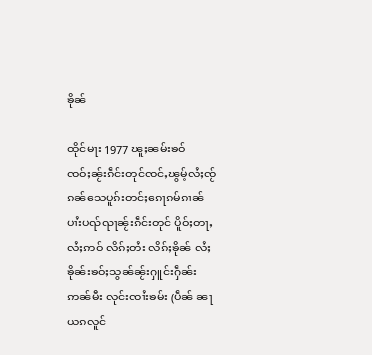ၶိုၼ်

ထိုင်မႃး 1977 ၽူႈၼမ်းၶဝ်ၸဝ်ႈၼႂ်းၵဵင်းတုင်ၸင်ႇၽွမ့်လႆႈၸႂ်ၵၼ်သေပူၵ်းတင်ႈၵေႃၵမ်ၵၢၼ်ပၢႆးပၺ်ၺႃၼႂ်းၵဵင်းတုင် ပိူဝ်ႈတႃႇလႆႈဢဝ် လိၵ်ႈတႆး လိၵ်ႈၶိုၼ် လႆႈၶိုၼ်းၶဝ်ႈသွၼ်ၼႂ်းႁူင်းႁဵၼ်း ဢၼ်မီး လုင်းၸၢႆးၶမ်း (ပဵၼ် ၼႃယၵလူင်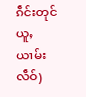ၵဵင်းတုင် ယူႇယၢမ်းလဵဝ်)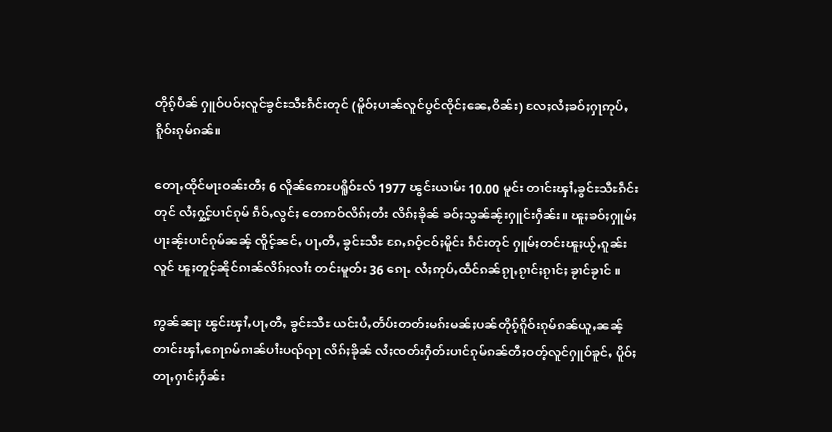တိုၵ့်ပဵၼ် ႁူဝ်ပဝ်ႈလူင်ၶွင်ႊသီႊၵဵင်းတုင် (မိူဝ်ႈပၢၼ်လူင်ပွင်ၸိုင်ႈၼေႇဝိၼ်း) လႄႈလႆႈၶဝ်ႈႁႃဢုပ်ႇၵိူဝ်းၵုမ်ၵၼ်။

တေႃႇထိုင်မႃးဝၼ်းတီႈ 6 လိူၼ်ဢေႊပရိူဝ်ႊလ် 1977 ၽွင်းယၢမ်း 10.00 မူင်း တၢင်းၾၢႆႇၶွင်ႊသီႊၵဵင်းတုင် လႆႈႁွင့်ပၢင်ၵုမ် ၵဵဝ်ႇလွင်ႈ တေဢဝ်လိၵ်ႈတႆး လိၵ်ႈၶိုၼ် ၶဝ်ႈသွၼ်ၼႂ်းႁူင်းႁဵၼ်း။ ၽူႈၶဝ်ႈႁူမ်ႈပႃးၼႂ်းပၢင်ၵုမ်ၼၼ့် ၸိူင့်ၼင်ႇ ပႃႇတီႇ ၶွင်ႊသီႊ ၵႄႇၵဝ့်ငဝ်ႈမိူင်း ၵဵင်းတုင် ႁူမ်ႈတင်းၽူႈယႂ်ႇၵူၼ်းလူင် ၽူႈတူင့်ၼိုင်ၵၢၼ်လိၵ်ႈလၢႆး တင်းမူတ်း 36 ၵေႃႉ လႆႈဢုပ်ႇထဵင်ၵၼ်ၵႂႃႇၵႂၢင်ႈၵႂၢင်ႈ ၶႂၢင်ၶႂၢင် ။

ဢွၼ်ၼႃႈ ၽွင်းၾၢႆႇပႃႇတီႇ ၶွင်ႊသီႊ ယင်းပႆႇတႅပ်းတတ်းမၵ်းမၼ်ႈပၼ်တိုၵ့်ၵိူဝ်းၵုမ်ၵၼ်ယူႇၼၼ့် တၢင်းၾၢႆႇၵေႃၵမ်ၵၢၼ်ပၢႆးပၺ်ၺႃ လိၵ်ႈၶိုၼ် လႆႈၸတ်းႁဵတ်းပၢင်ၵုမ်ၵၼ်တီႈဝတ့်လူင်ႁူဝ်ၶူင်ႇ ပိူဝ်ႈတႃႇႁၢင်ႈႁႅၼ်း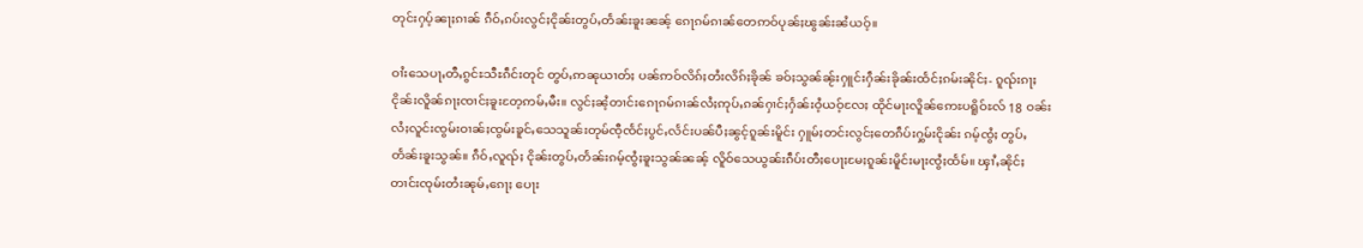တုင်းႁပ့်ၼႃႈၵၢၼ် ၵဵဝ်ႇၵပ်းလွင်ႈငိုၼ်းတွပ်ႇတႅၼ်းၶူးၼၼ့် ၵေႃၵမ်ၵၢၼ်တေဢဝ်ပုၼ်ႈၽွၼ်းၼႆယဝ့်။

ဝၢႆးသေပႃႇတီႇၵွင်ႊသီႊၵဵင်းတုင် တွပ်ႇဢၼုယၢတ်ႈ ပၼ်ဢဝ်လိၵ်ႈတႆးလိၵ်ႈၶိုၼ် ၶဝ်ႈသွၼ်ၼႂ်းႁူင်းႁဵၼ်းၶိုၼ်းထႅင်ႈၵမ်းၼိုင်ႈ- ၵူၺ်းၵႃႈ ငိုၼ်းလိူၼ်ၵႃႈၸၢင်ႈၶူးတႄ့ဢမ်ႇမီး။ လွင်ႈၼႆ့တၢင်းၵေႃၵမ်ၵၢၼ်လႆႈဢုပ်ႇၵၼ်ႁၢင်ႈႁႅၼ်းဝႆ့ယဝ့်လႄႈ ထိုင်မႃးလိူၼ်ဢေႊပရိူဝ်ႊလ် 18 ဝၼ်း လႆႈလူင်းၸွမ်းဝၢၼ်ႈၸွမ်းၶူင်ႇသေသူၼ်းတုမ်ၸီ့ၸႅင်ႈပွင်ႇလႅင်းပၼ်ပီႈၼွင့်ၵူၼ်းမိူင်း ႁူမ်ႈတင်းလွင်ႈတေၵဵပ်းႁွမ်းငိုၼ်း ၵမ့်ၸွႆႈ တွပ်ႇတႅၼ်းၶူးသွၼ်။ ၵဵဝ်ႇလူၺ်ႈ ငိုၼ်းတွပ်ႇတႅၼ်းၵမ့်ၸွႆႈၶူးသွၼ်ၼၼ့် လိူဝ်သေယွၼ်းၵဵပ်းတီႈပေႃႈမႄႈၵူၼ်းမိူင်းမႃးၸွႆႈထႅမ်။ ၾၢႆႇၼိုင်ႈ တၢင်းၸုမ်းတႆးၼုမ်ႇၵေႃႈ ပေႃး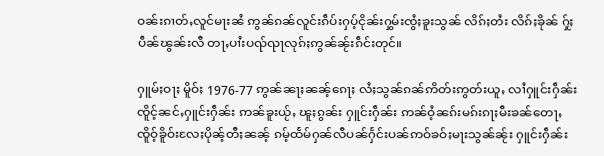ဝၼ်းၵၢတ်ႇလူင်မႃးၼႆ ဢွၼ်ၵၼ်လူင်းၵဵပ်းႁပ့်ငိုၼ်းႁွမ်းၸွႆႈၶူးသွၼ် လိၵ်ႈတႆး လိၵ်ႈၶိုၼ် ႁႂ်ႈပဵၼ်ၽွၼ်းလီ တႃႇပၢႆးပၺ်ၺႃလုၵ်ႈဢွၼ်ၼႂ်းၵဵင်းတုင်။

ႁူမ်ႈဝႃႈ မိူဝ်ႈ 1976-77 ဢွၼ်ၼႃႈၼၼ့်ၵေႃႈ လႆႈသွၼ်ၵၼ်ဢိတ်းဢွတ်းယူႇ လၢႆႁူင်းႁဵၼ်း ၸိူင့်ၼင်ႇႁူင်းႁဵၼ်း ဢၼ်ၶူးယႂ်ႇ ၽူႈၵွၼ်း ႁူင်းႁဵၼ်း ဢၼ်ဝႆ့ၼၵ်းမၵ်းၵႃႈမီးၶၼ်တေႃႇၸိူဝ့်ၶိူဝ်းလႄႈပိုၼ့်တီႈၼၼ့် ၵမ့်ထႅမ်ႁၼ်လီပၼ်ႁႅင်းပၼ်ဢဝ်ၶဝ်ႈမႃးသွၼ်ၼႂ်း ႁူင်းႁဵၼ်း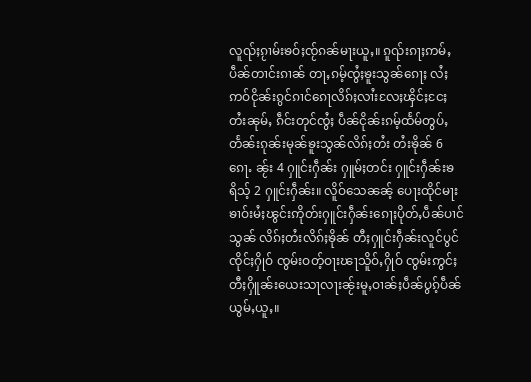လူၺ်ႈၵႂၢမ်းၶဝ်ႈၸႂ်ၵၼ်မႃးယူႇ။ ၵူၺ်းၵႃႈဢမ်ႇပဵၼ်တၢင်းၵၢၼ် တႃႇၵမ့်ၸွႆႈၶူးသွၼ်ၵေႃႈ လႆႈဢဝ်ငိုၼ်းၵွင်ၵၢင်ၵေႃလိၵ်ႈလၢႆးလႄႈၾိင်ႈငႄႈ တႆးၼုမ်ႇ ၵဵင်းတုင်ၸွႆႈ ပဵၼ်ငိုၼ်းၵမ့်ထႅမ်တွပ်ႇတႅၼ်းၵုၼ်းမုၼ်ၶူးသွၼ်လိၵ်ႈတႆး တႆးၶိုၼ် 6 ၵေႃႉ ၼႂ်း 4 ႁူင်းႁဵၼ်း ႁူမ်ႈတင်း ႁူင်းႁဵၼ်းၶရိသ့် 2 ႁူင်းႁဵၼ်း။ လိူဝ်သေၼၼ့် ပေႃးထိုင်မႃးၶၢဝ်းမႆႈၽွင်းဢိုတ်းႁူင်းႁဵၼ်းၵေႃႈပိုတ်ႇပဵၼ်ပၢင်သွၼ် လိၵ်ႈတႆးလိၵ်ႈၶိုၼ် တီႈႁူင်းႁဵၼ်းလူင်ပွင် ၸိုင်ႈႁိုဝ် ၸွမ်းဝတ့်ဝႃးၽႃသိူဝ်ႇႁိုဝ် ၸွမ်းဢွင်ႈတီႈႁိူၼ်းယေးသႃလႃးၼႂ်းမူႇဝၢၼ်ႈပဵၼ်ပွၵ့်ပဵၼ်ယွမ်ႇယူႇ။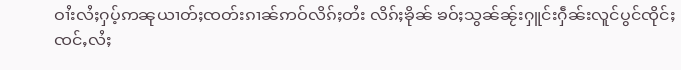ဝၢႆးလႆႈႁပ့်ဢၼုယၢတ်ႈၸတ်းၵၢၼ်ဢဝ်လိၵ်ႈတႆး လိၵ်ႈၶိုၼ် ၶဝ်ႈသွၼ်ၼႂ်းႁူင်းႁဵၼ်းလူင်ပွင်ၸိုင်ႈ ၸင်ႇလႆႈ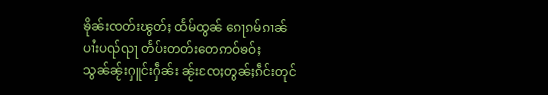ၶိုၼ်းၸတ်းၽွတ်ႈ ထႅမ်ထွၼ် ၵေႃၵမ်ၵၢၼ်ပၢႆးပၺ်ၺႃ တႅပ်းတတ်းတေဢဝ်ၶဝ်ႈသွၼ်ၼႂ်းႁူင်းႁဵၼ်း ၼႂ်းၸႄႈတွၼ်ႈၵဵင်းတုင်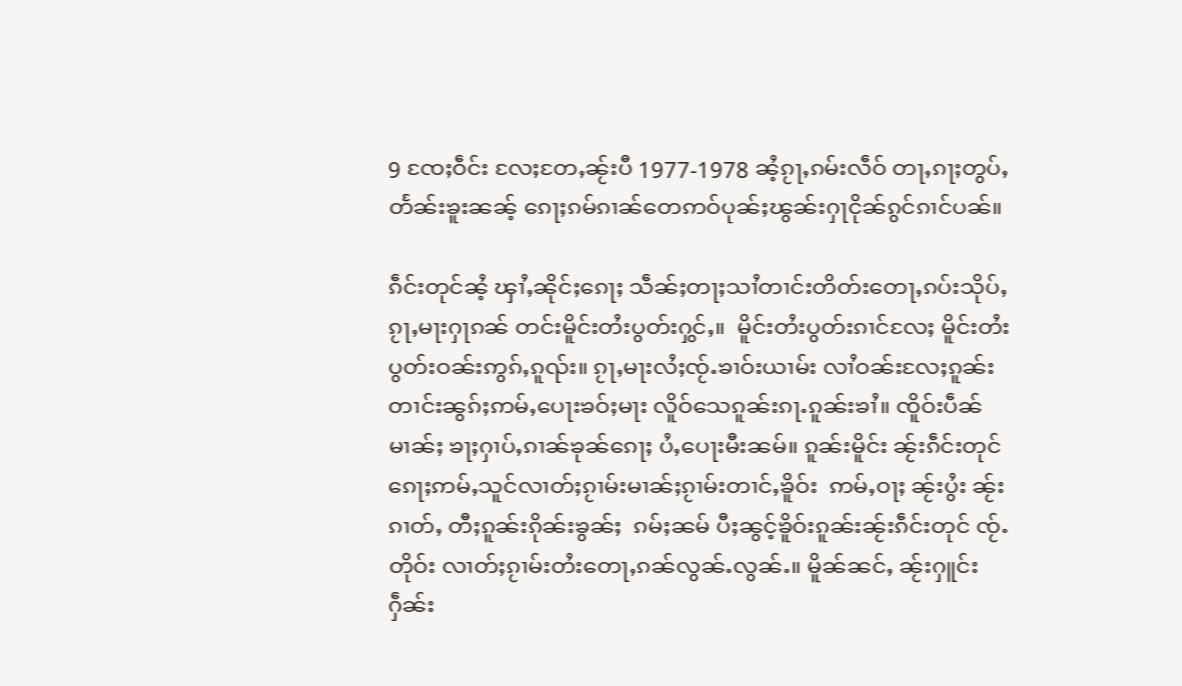9 ၸႄႈဝဵင်း လႄႈတႄႇၼႂ်းပီ 1977-1978 ၼႆ့ၵႂႃႇၵမ်းလဵဝ် တႃႇၵႃႈတွပ်ႇတႅၼ်းၶူးၼၼ့် ၵေႃႈၵမ်ၵၢၼ်တေဢဝ်ပုၼ်ႈၽွၼ်းႁႃငိုၼ်ၵွင်ၵၢင်ပၼ်။

ၵဵင်းတုင်ၼႆ့ ၾၢႆႇၼိုင်ႈၵေႃႈ သဵၼ်ႈတႃႈသၢႆတၢင်းတိတ်းတေႃႇၵပ်းသိုပ်ႇၵႂႃႇမႃးႁႃၵၼ် တင်းမိူင်းတႆးပွတ်းႁွင်ႇ။  မိူင်းတႆးပွတ်းၵၢင်လႄႈ မိူင်းတႆးပွတ်းဝၼ်းဢွၵ်ႇၵူၺ်း။ ၵႂႃႇမႃးလႆႈၸႂ်ႉၶၢဝ်းယၢမ်း လၢႆဝၼ်းလႄႈၵူၼ်းတၢင်းၼွၵ်ႈဢမ်ႇပေႃးၶဝ်ႈမႃး လိူဝ်သေၵူၼ်းၵႃႉၵူၼ်းၶၢႆ။ ၸိူဝ်းပဵၼ်မၢၼ်ႈ ၶႃႈႁၢပ်ႇၵၢၼ်ၶုၼ်ၵေႃႈ ပႆႇပေႃးမီးၼမ်။ ၵူၼ်းမိူင်း ၼႂ်းၵဵင်းတုင်ၵေႃႈဢမ်ႇသူင်လၢတ်ႈၵႂၢမ်းမၢၼ်ႈၵႂၢမ်းတၢင်ႇၶိူဝ်း  ဢမ်ႇဝႃႈ ၼႂ်းပွႆး ၼႂ်းၵၢတ်ႇ တီႈၵူၼ်းၵိုၼ်းၶွၼ်ႈ  ၵမ်ႈၼမ် ပီႈၼွင့်ၶိူဝ်းၵူၼ်းၼႂ်းၵဵင်းတုင် ၸႂ်ႉတိုဝ်း လၢတ်ႈၵႂၢမ်းတႆးတေႃႇၵၼ်လွၼ်ႉလွၼ်ႉ။ မိူၼ်ၼင်ႇ ၼႂ်းႁူင်းႁဵၼ်း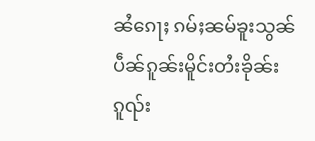ၼႆၵေႃႈ ၵမ်ႈၼမ်ၶူးသွၼ်ပဵၼ်ၵူၼ်းမိူင်းတႆးၶိုၼ်းၵူၺ်း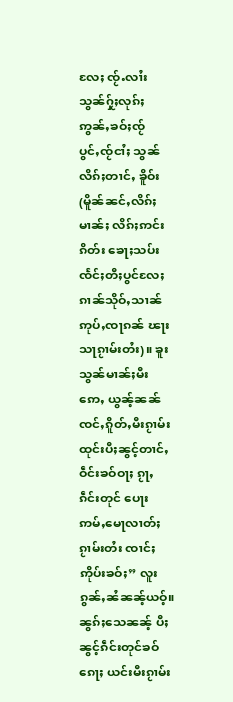လႄႈ ၸႂ်ႉလၢႆးသွၼ်ႁႂ်ႈလုၵ်ႈဢွၼ်ႇၶဝ်ႈၸႂ်ပွင်ႇၸႂ်ငၢႆႈ သွၼ်လိၵ်ႈတၢင်ႇ ၶိူဝ်း  (မိူၼ်ၼင်ႇလိၵ်ႈမၢၼ်ႈ လိၵ်ႈဢင်းၵိတ်း ၶေႃႈသပ်းၸႅင်ႈတီႈပွင်လႄႈၵၢၼ်သိုဝ်ႇသၢၼ် ဢုပ်ႇၸႃၵၼ် ၽႃးသႃၵႂၢမ်းတႆး)။ ၶူးသွၼ်မၢၼ်ႈမီးဢေႇ ယွၼ့်ၼၼ် ၸင်ႇၵိူတ်ႇမီးၵႂၢမ်းထုင်းပီႈၼွင့်တၢင်ႇဝဵင်းၶဝ်ဝႃႈ ၵႂႃႇၵဵင်းတုင် ပေႃးဢမ်ႇမေႃလၢတ်ႈၵႂၢမ်းတႆး ၸၢင်ႈဢိုပ်းၶဝ်ႈ” လူးၵွၼ်ႇၼႆၼၼ့်ယဝ့်။ ၼွၵ်ႈသေၼၼ့် ပီႈၼွင့်ၵဵင်းတုင်ၶဝ်ၵေႃႈ ယင်းမီးၵႂၢမ်း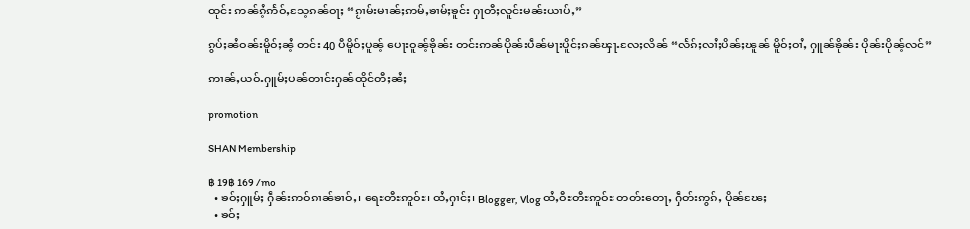ထုင်း ဢၼ်ၵႆ့ဢႅဝ်ႇသႄ့ၵၼ်ဝႃႈ “ၵႂၢမ်းမၢၼ်ႈဢမ်ႇၶၢမ်ႈၶူင်း ႁႃတီႈလူင်းမၼ်းယၢပ်ႇ”

ၵွပ်ႈၼႆဝၼ်းမိူဝ်ႈၼႆ့ တင်း 40 ပီမိူဝ်ႈပူၼ့် ပေႃးဝူၼ့်ၶိုၼ်း တင်းဢၼ်ပိုၼ်းပဵၼ်မႃးပိူင်ႈၵၼ်ၾႃႉလႄႈလိၼ် “လႅၵ်ႈလၢႆႈပိၼ်ႈၽူၼ် မိူဝ်ႈဝၢႆႇ ႁူၼ်ၶိုၼ်း ပိုၼ်းပိုၼ့်လင်”

ဢၢၼ်ႇယဝ်ႉႁူမ်ႈပၼ်တၢင်းႁၼ်ထိုင်တီႈၼႆႈ

promotion

SHAN Membership

฿ 19฿ 169 /mo
  • ၶဝ်ႈႁူမ်ႈ ႁဵၼ်းဢဝ်ၵၢၼ်ၶၢဝ်ႇ၊ ရေႊတီႊဢူဝ်ႊ၊ ထႆႇႁၢင်ႈ၊ Blogger, Vlog ထႆႇဝီႊတီႊဢူဝ်ႊ တတ်းတေႃႇ ႁဵတ်းဢွၵ်ႇ ပိုၼ်ၽႄႈ
  • ၶဝ်ႈ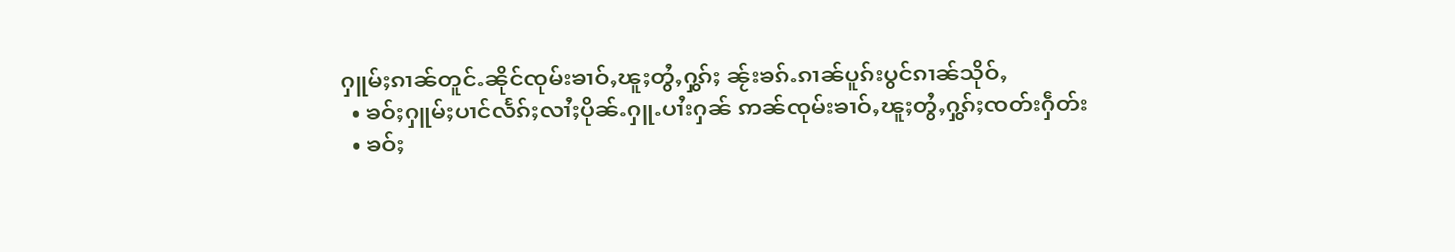ႁူမ်ႈၵၢၼ်တူင်ႉၼိုင်ၸုမ်းၶၢဝ်ႇၽူႈတွႆႇႁွၵ်ႈ ၼႂ်းၶၵ်ႉၵၢၼ်ပူၵ်းပွင်ၵၢၼ်သိုဝ်ႇ
  • ၶဝ်ႈႁူမ်ႈပၢင်လႅၵ်ႈလၢႆႈပိုၼ်ႉႁူႉပၢႆးႁၼ် ဢၼ်ၸုမ်းၶၢဝ်ႇၽူႈတွႆႇႁွၵ်ႈၸတ်းႁဵတ်း
  • ၶဝ်ႈ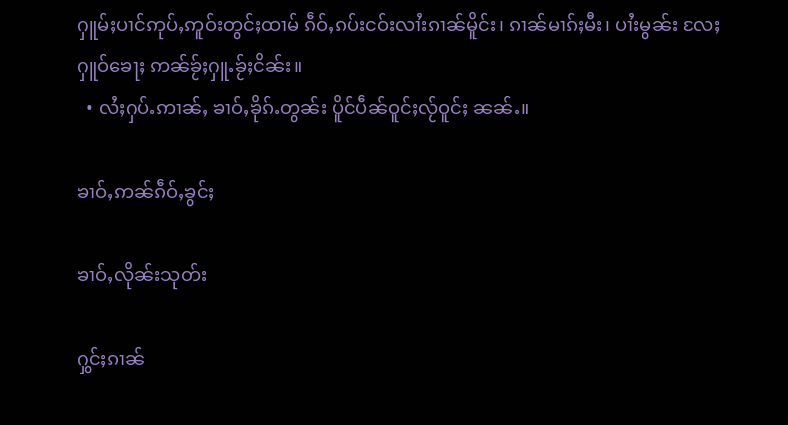ႁူမ်ႈပၢင်ဢုပ်ႇဢူဝ်းတွင်ႈထၢမ် ၵဵဝ်ႇၵပ်းငဝ်းလၢႆးၵၢၼ်မိူင်း၊ ၵၢၼ်မၢၵ်ႈမီး၊ ပၢႆးမွၼ်း လႄႈ ႁူဝ်ၶေႃႈ ဢၼ်ၶႂ်ႈႁူႉၶႂ်ႈငိၼ်း။
  • လႆႈႁပ်ႉဢၢၼ်ႇ ၶၢဝ်ႇၶိုၵ်ႉတွၼ်း ပိူင်ပဵၼ်ဝူင်ႈလႂ်ဝူင်ႈ ၼၼ်ႉ။

ၶၢဝ်ႇဢၼ်ၵဵဝ်ႇၶွင်ႈ

ၶၢဝ်ႇလိုၼ်းသုတ်း

ႁွင်ႈၵၢၼ်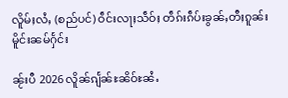လိူမ်ႈလႆႇ (စည်ပင်) ဝဵင်းလႃႈသဵဝ်ႈ တဵၵ်းၵဵပ်းၶွၼ်ႇတီႈၵူၼ်းမိူင်းၼမ်ႁႅင်း

ၼႂ်းပီ 2026 လိူၼ်ၵျႅၼ်ႊၼိဝ်ႊၼႆႉ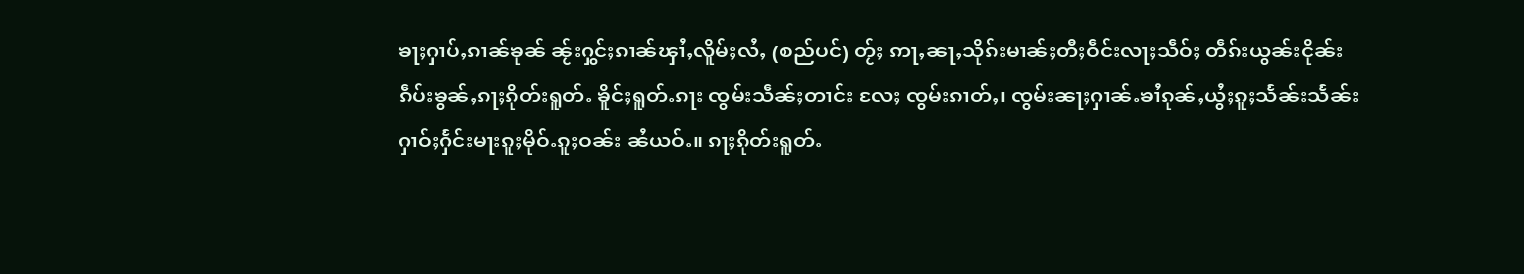ၶႃႈႁၢပ်ႇၵၢၼ်ၶုၼ် ၼႂ်းႁွင်ႈၵၢၼ်ၾၢႆႇလိူမ်ႈလႆႇ (စည်ပင်) တႂ်ႈ ဢႃႇၼႃႇသိုၵ်းမၢၼ်ႈတီႈဝဵင်းလႃႈသဵဝ်ႈ တဵၵ်းယွၼ်းငိုၼ်း ၵဵပ်းၶွၼ်ႇၵႃႈၵိုတ်းရူတ်ႉ ၶိူင်ႈရူတ်ႉၵႃး ၸွမ်းသဵၼ်ႈတၢင်း လႄႈ ၸွမ်းၵၢတ်ႇ၊ ၸွမ်းၼႃႈႁၢၼ်ႉၶၢႆၵုၼ်ႇယွႆႈၵူႈသႅၼ်းသႅၼ်း ႁၢဝ်ႈႁႅင်းမႃးၵူႈမိုဝ်ႉၵူႈဝၼ်း ၼႆယဝ်ႉ။ ၵႃႈၵိုတ်းရူတ်ႉ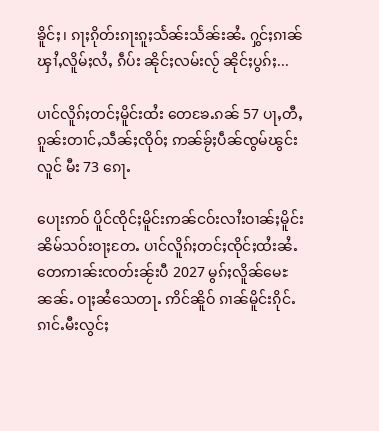ၶိူင်ႈ၊ ၵႃႈၵိုတ်းၵႃးၵူႈသႅၼ်းသႅၼ်းၼႆႉ ႁွင်ႈၵၢၼ်ၾၢႆႇလိူမ်ႈလႆႇ ၵဵပ်း ၼိုင်ႈလမ်းလႂ် ၼိုင်ႈပွၵ်ႈ...

ပၢင်လိူၵ်ႈတင်ႈမိူင်းထႆး တေၶႄႉၵၼ် 57 ပႃႇတီႇ ၵူၼ်းတၢင်ႇသဵၼ်ႈၸိုဝ်ႈ ဢၼ်ၶႂ်ႈပဵၼ်ၸွမ်ၽွင်းလူင် မီး 73 ၵေႃႉ

ပေႃးဢဝ် ပိူင်ၸိုင်ႈမိူင်းဢၼ်ငဝ်းလၢႆးဝၢၼ်ႈမိူင်းၼိမ်သဝ်းဝႃႈတႄႉ ပၢင်လိူၵ်ႈတင်ႈၸိုင်ႈထႆးၼႆႉ တေဢၢၼ်းၸတ်းၼႂ်းပီ 2027 မွၵ်ႈလိူၼ်မေႊၼၼ်ႉ ဝႃႈၼႆသေတႃႉ ဢိင်ၼိူဝ် ၵၢၼ်မိူင်းၵိုင်ႉၵၢင်ႉမီးလွင်ႈ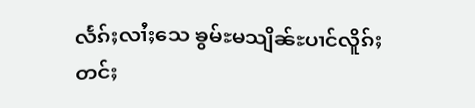လႅၵ်ႈလၢႆႈသေ ၶွမ်ႊမသျိၼ်ႊပၢင်လိူၵ်ႈတင်ႈ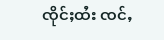ၸိုင်ႈထႆး ၸင်ႇ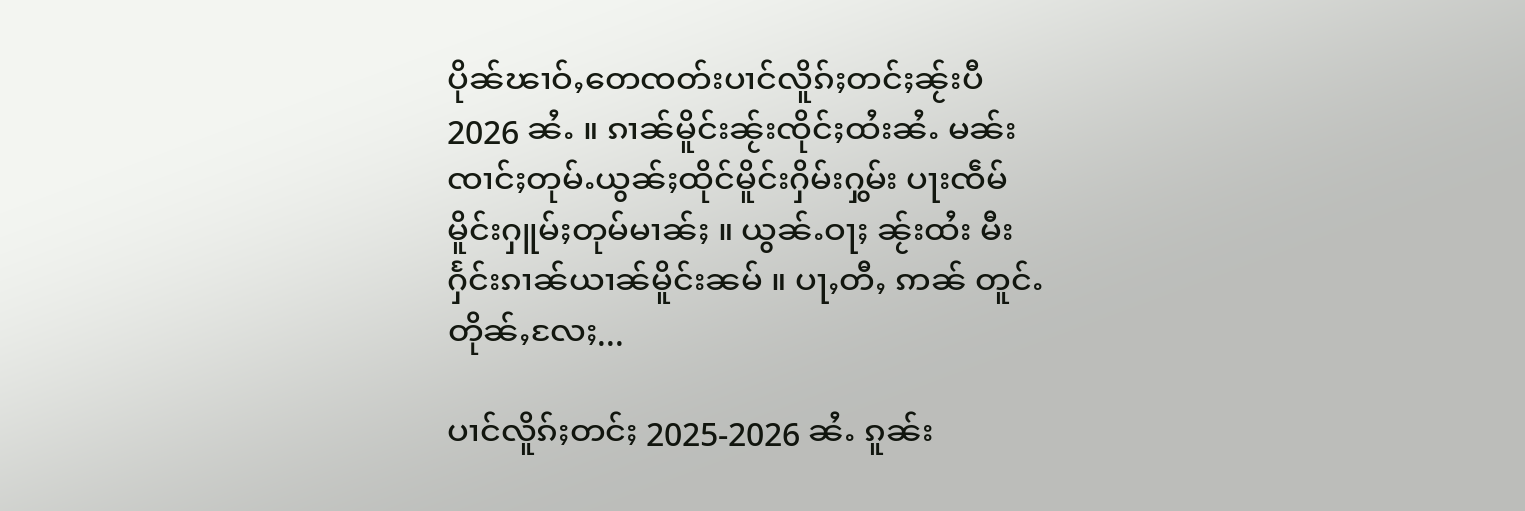ပိုၼ်ၽၢဝ်ႇတေၸတ်းပၢင်လိူၵ်ႈတင်ႈၼႂ်းပီ 2026 ၼႆႉ ။ ၵၢၼ်မိူင်းၼႂ်းၸိုင်ႈထႆးၼႆႉ မၼ်းၸၢင်ႈတုမ်ႉယွၼ်ႈထိုင်မိူင်းႁိမ်းႁွမ်း ပႃးၸဵမ်မိူင်းႁူမ်ႈတုမ်မၢၼ်ႈ ။ ယွၼ်ႉဝႃႈ ၼႂ်းထႆး မီးႁႅင်းၵၢၼ်ယၢၼ်မိူင်းၼမ် ။ ပႃႇတီႇ ဢၼ် တူင်ႉတိုၼ်ႇလႄႈ...

ပၢင်လိူၵ်ႈတင်ႈ 2025-2026 ၼႆႉ ၵူၼ်း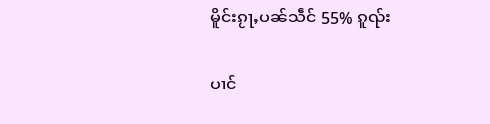မိူင်းၵႂႃႇပၼ်သဵင် 55% ၵူၺ်း

ပၢင်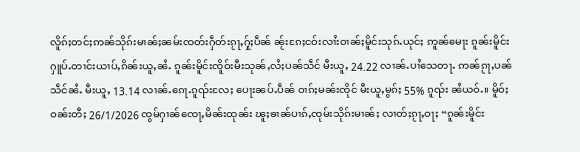လိူၵ်ႈတင်ႈဢၼ်သိုၵ်းမၢၼ်ႈၼမ်းၸတ်းႁဵတ်းၵႂႃႇႁႂ်ႈပဵၼ် ၼႂ်းၵႄႈငဝ်းလၢႆးဝၢၼ်ႈမိူင်းသုၵ်ႉယုင်ႈ ဢူၼ်မေႃး ၵူၼ်းမိူင်းႁူပ်ႉတၢင်းယၢပ်ႇၵိၼ်းယူႇၼႆႉ ၵူၼ်းမိူင်းၸိူဝ်းမီးသုၼ်ႇလႆႈပၼ်သဵင် မီးယူႇ 24.22 လၢၼ်ႉပၢႆသေတႃႉ ဢၼ်ၵႂႃႇပၼ်သဵင်ၼႆႉ မီးယူႇ 13.14 လၢၼ်ႉၵေႃႉၵူၺ်းလႄႈ ပေႃးၼပ်ႉပဵၼ် ဝၢၵ်ႈမၼ်းၸိုင် မီးယူႇမွၵ်ႈ 55% ၵူၺ်း ၼႆယဝ်ႉ။ မိူဝ်ႈဝၼ်းတီႈ 26/1/2026 ၸွမ်ႁၢၼ်ၸေႃႇမိၼ်းထုၼ်း ၽူႈၶၢၼ်ပၢၵ်ႇၸုမ်းသိုၵ်းမၢၼ်ႈ လၢတ်ႈၵႂႃႇဝႃႈ “ၵူၼ်းမိူင်း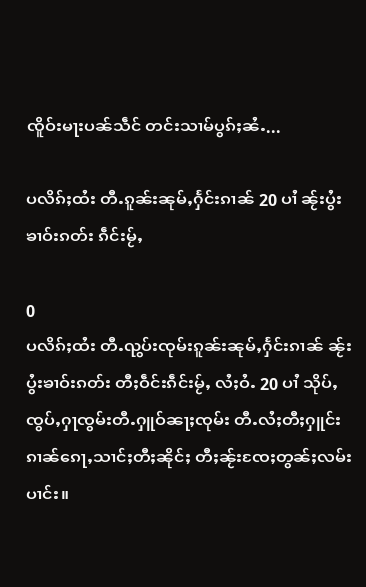ၸိူဝ်းမႃးပၼ်သဵင် တင်းသၢမ်ပွၵ်ႈၼႆႉ...

ပလိၵ်ႈထႆး တီႉၵူၼ်းၼုမ်ႇႁႅင်းၵၢၼ် 20 ပၢႆ ၼႂ်းပွႆးၶၢဝ်းၵတ်း ၵဵင်းမႂ်ႇ

0
ပလိၵ်ႈထႆး တီႉၺွပ်းၸုမ်းၵူၼ်းၼုမ်ႇႁႅင်းၵၢၼ် ၼႂ်းပွႆးၶၢဝ်းၵတ်း တီႈဝဵင်းၵဵင်းမႂ်ႇ လႆႈဝႆႉ 20 ပၢႆ သိုပ်ႇၸွပ်ႇႁႃၸွမ်းတီႉႁူဝ်ၼႃႈၸုမ်း တီႉလႆႈတီႈႁူင်းၵၢၼ်ၵေႃႇသၢင်ႈတီႈၼိုင်ႈ တီႈၼႂ်းၸႄႈတွၼ်ႈလမ်းပၢင်း။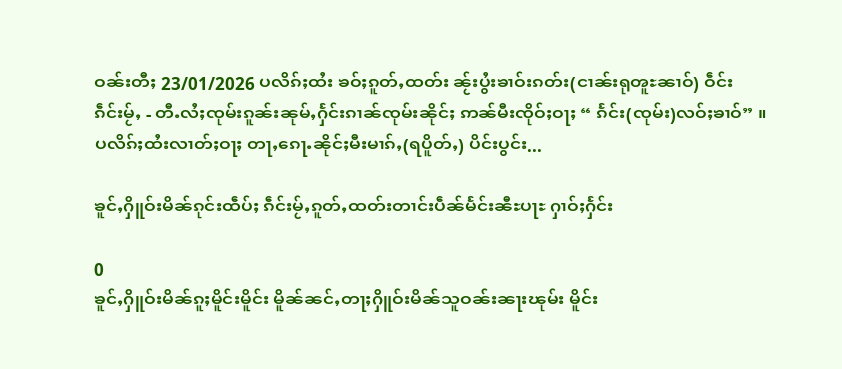ဝၼ်းတီႈ 23/01/2026 ပလိၵ်ႈထႆး ၶဝ်ႈၵူတ်ႇထတ်း ၼႂ်းပွႆးၶၢဝ်းၵတ်း(ငၢၼ်းရုၻူႊၼၢဝ်) ဝဵင်းၵဵင်းမႂ်ႇ - တီႉလႆႈၸုမ်းၵူၼ်းၼုမ်ႇႁႅင်းၵၢၼ်ၸုမ်းၼိုင်ႈ ဢၼ်မီးၸိုဝ်ႈဝႃႈ “ ၵႅင်း(ၸုမ်း)လဝ်ႈၶၢဝ်” ။ ပလိၵ်ႈထႆးလၢတ်ႈဝႃႈ တႃႇၵေႃႉၼိုင်ႈမီးမၢၵ်ႇ(ရပိူတ်ႇ) ပိင်းပွင်း...

ၶူင်ႇႁိူဝ်းမိၼ်ၵုင်းထဵပ်ႈ ၵဵင်းမႂ်ႇၵူတ်ႇထတ်းတၢင်းပဵၼ်မႅင်းၼီႊပႃႊ ႁၢဝ်ႈႁႅင်း

0
ၶူင်ႇႁိူဝ်းမိၼ်ၵူႈမိူင်းမိူင်း မိူၼ်ၼင်ႇတႃႈႁိူဝ်းမိၼ်သူဝၼ်းၼႃးၽုမ်း မိူင်း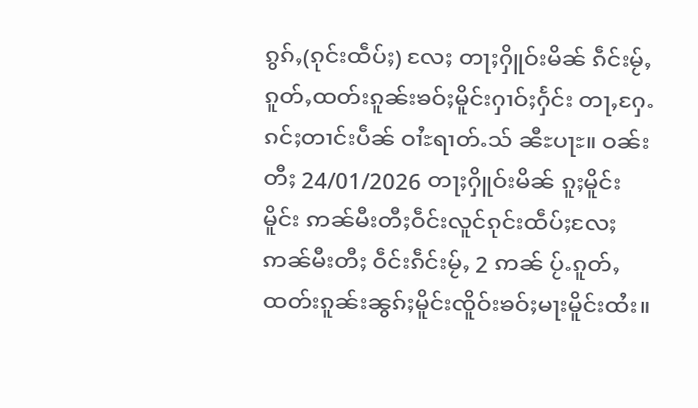ၵွၵ်ႇ(ၵုင်းထဵပ်ႈ) လႄႈ တႃႈႁိူဝ်းမိၼ် ၵဵင်းမႂ်ႇ ၵူတ်ႇထတ်းၵူၼ်းၶဝ်ႈမိူင်းႁၢဝ်ႈႁႅင်း တႃႇႁႄႉၵင်ႈတၢင်းပဵၼ် ဝၢႆႊရၢတ်ႉသ် ၼီႊပႃႊ။ ဝၼ်းတီႈ 24/01/2026 တႃႈႁိူဝ်းမိၼ် ၵူႈမိူင်းမိူင်း ဢၼ်မီးတီႈဝဵင်းလူင်ၵုင်းထဵပ်ႈလႄႈ ဢၼ်မီးတီႈ ဝဵင်းၵဵင်းမႂ်ႇ 2 ဢၼ် ပႂ်ႉၵူတ်ႇထတ်းၵူၼ်းၼွၵ်ႈမိူင်းၸိူဝ်းၶဝ်ႈမႃးမိူင်းထႆး။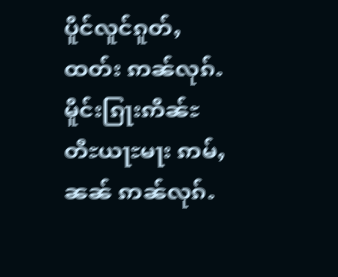ပိူင်လူင်ၵူတ်ႇထတ်း ဢၼ်လုၵ်ႉမိူင်းၵြႃးဢိၼ်ႊတီႊယႃႊမႃး ဢမ်ႇၼၼ် ဢၼ်လုၵ်ႉ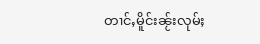တၢင်ႇမိူင်းၼႂ်းလုမ်ႈ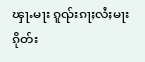ၾႃႉမႃး ၵူၺ်းၵႃႈလႆႈမႃးၵိုတ်း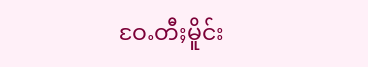ဝႄႉတီႈမိူင်း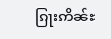ၵြႃးဢိၼ်ႊ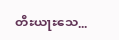တီႊယႃႊသေ...